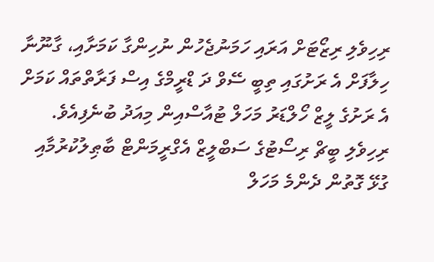ރިހިވެލި ރިޒޯޓަށް އަރައި ހަމަނުޖެހުން ނުހިންގާ ކަމަށާއި، ގާނޫނާ ހިލާފަށް އެ ރަށުގައި ތިބީ ސޭވް ދަ ޑްރީމްގެ އިސް ފަރާތްތައް ކަމަށް އެ ރަށުގެ ލީޒް ހޯލްޑަރު މަހަލް ޓުއާސްއިން މިއަދު ބުނެފިއެވެ.
ރިހިވެލި ބީޗް ރިސޯޓުގެ ސަބްލީޒް އެގްރީމަންޓް ބާޠިލުކުރުމާއި ގުޅޭ ގޮތުން ދެންމެ މަހަލް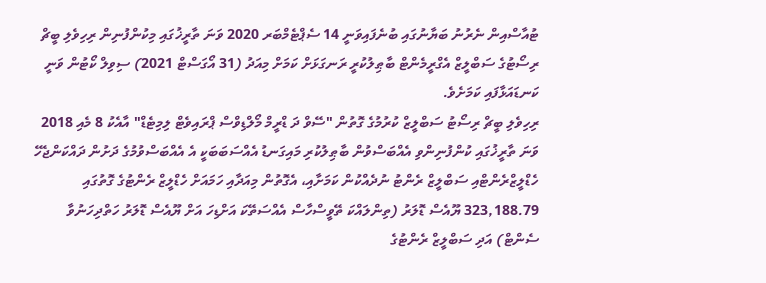ޓުއާސްއިން ނެރުނު ބަޔާނުގައި ބުނެފައިވަނީ 14 ސެޕްޓެމްބަރ 2020 ވަނަ ތާރީޚުގައި މިކުންފުނިން ރިހިވެލި ބީޗް ރިސޯޓުގެ ސަބްލީޒް އެގްރީމެންޓް ބާޠިލުކުރީ ރަނގަޅަށް ކަމަށް މިއަދު (31 އޯގަސްޓް 2021) ސިވިލް ކޯޓުން ވަނީ ކަނޑައަޅާފައި ކަމަށެވެ.
ރިހިވެލި ބީޗް ރިސޯޓު ސަބްލީޒް ކުރުމުގެ ގޮތުން "ސޭވް ދަ ޑްރީމް މޯލްޑިވްސް ޕްރައިވެޓް ލިމިޓެޑް" އާއެކު 8 މެއި 2018 ވަނަ ތާރީޚުގައި ކުންފުނިންވި އެއްބަސްވުން ބާޠިލުކުރި މައިގަނޑު އެއްސަބަބަކީ އެ އެއްބަސްވުމުގެ ދަށުން ދައްކަންޖެހޭ ހެޑްލީޒްރެންޓްއި ސަބްލީޒް ރެންޓު ނުދެއްކުން ކަމަށާއި، އެގޮތުން މިއަދާއި ހަމައަށް ހެޑްލީޒް ރެންޓުގެ ގޮތުގައި 323,188.79 ޔޫއެސް ޑޮލަރު (ތިންލައްކަ ތޭވީސްހާސް އެއްސަތޭކަ އަށްޑިހަ އަށް ޔޫއެސް ޑޮލަރު ހަތްދިހަނުވާ ސެންޓް) އަދި ސަބްލީޒް ރެންޓުގެ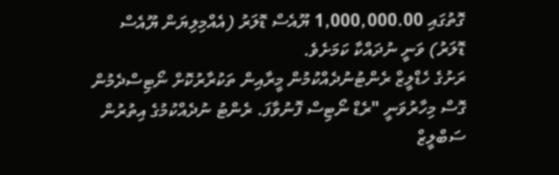ގޮތުގައި 1,000,000.00 ޔޫއެސް ޑޮލަރު (އެއްމިލިޔަން ޔޫއެސް ޑޮލަރު) ވަނީ ނުދައްކާ ކަމަށެވެ.
ރަށުގެ ހެޑްލީޒް ރެންޓުނުދެއްކުމުން މީރާއިން ތަކުރާރުކޮށް ނޯޓިސްދެމުން ގޮސް މިހާރުވަނީ "ރެޑް ނޯޓިސް ފޮނުވާފަ. ރެންޓު ނުދެއްކުމުގެ އިތުރުން ސަބްލީޒް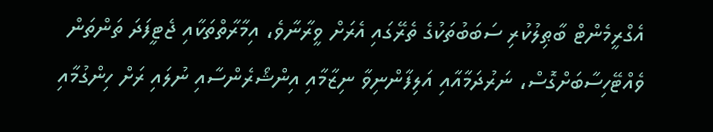އެގްރީމެންޓް ބާޠިލުކުރި ސަބަބުތަކުގެ ތެރޭގައި އެރަށް ވީރާނާވެ، އިމާރާތްތަކާއި ޖެޓީފަދަ ތަންތަން ވެއްޓޭހިސާބަށްގޮސް، ނަރުދަމާއާއި އަލިފާންނިވާ ނިޒާމާއި އިންޝޯރެންސާއި ނުލައި ރަށް ހިންގުމާއި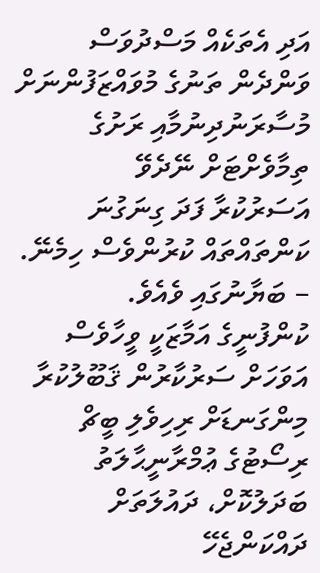އަދި އެތަކެއް މަސްދުވަސް ވަންދެން ތަނުގެ މުވައްޒަފުންނަށް މުސާރަނުދިނުމާއި ރަށުގެ ތިމާވެށްޓަށް ނޭދެވޭ
އަސަރުކުރާ ފަދަ ގިނަގުނަ ކަންތައްތައް ކުރުންވެސް ހިމެނޭ.
– ބަޔާނުގައި ވެއެވެ.
ކުންފުނީގެ އަމާޒަކީ ވީހާވެސް އަވަހަށް ސަރުކާރުން ޤަބޫލުކުރާ މިންގަނޑަށް ރިހިވެލި ބީޗް ރިސޯޓުގެ ޢުމްރާނީޙާލަތު ބަދަލުކޮށް، ދައުލަތަށް ދައްކަންޖެހޭ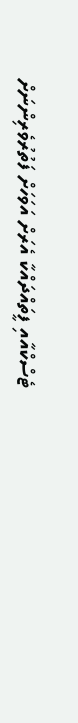ޓެސްކްއާއި ފީތައްދައްކާ އެރަށް އަވަހަށް ފަތުރުވެރިންނަށް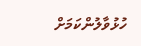ހުޅުވާލުންކަމަށް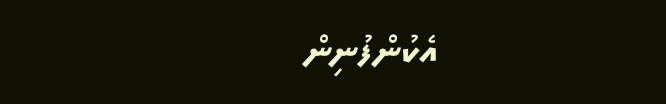އެކުންފުނިން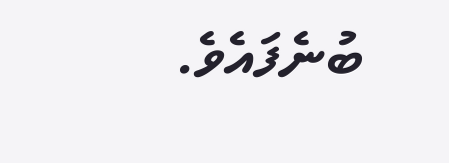ބުނެފައެވެ.